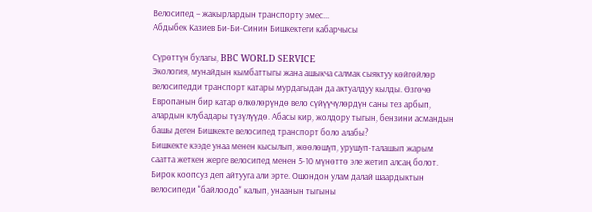Велосипед – жакырлардын транспорту эмес...
Абдыбек Казиев Би-Би-Синин Бишкектеги кабарчысы

Сүрөттүн булагы, BBC WORLD SERVICE
Экология, мунайдын кымбаттыгы жана ашыкча салмак сыяктуу көйгөйлөр велосипедди транспорт катары мурдагыдан да актуалдуу кылды. Өзгөчө Европанын бир катар өлкөлөрүндө вело сүйүүчүлөрдүн саны тез арбып, алардын клубадары түзүлүүдө. Абасы кир, жолдору тыгын, бензини асмандын башы деген Бишкекте велосипед транспорт боло алабы?
Бишкекте кээде унаа менен кысылып, жөөлөшүп, урушуп-талашып жарым саатта жеткен жерге велосипед менен 5-10 мүнөттө эле жетип алсаң болот. Бирок коопсуз деп айтууга али эрте. Ошондон улам далай шаардыктын велосипеди "байлоодо" калып, унаанын тыгыны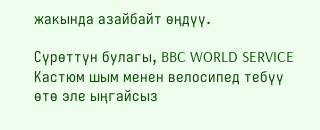жакында азайбайт өңдүү.

Сүрөттүн булагы, BBC WORLD SERVICE
Кастюм шым менен велосипед тебүү өтө эле ыңгайсыз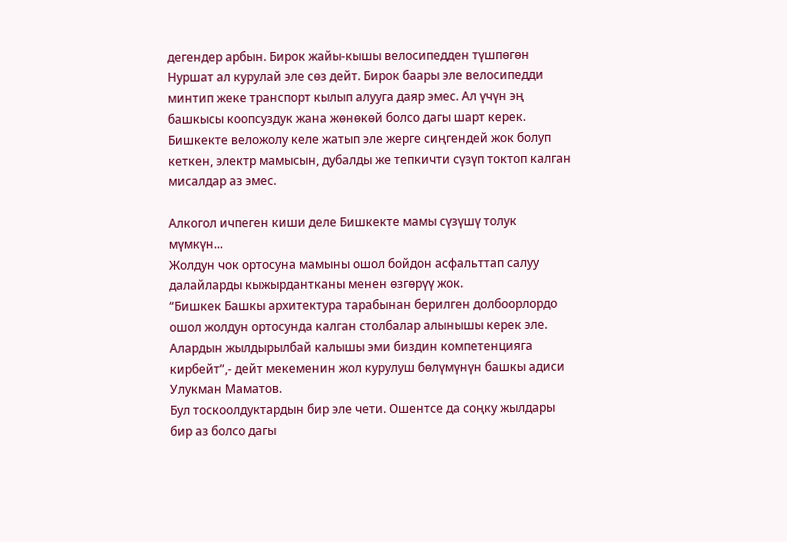дегендер арбын. Бирок жайы-кышы велосипедден түшпөгөн Нуршат ал курулай эле сөз дейт. Бирок баары эле велосипедди минтип жеке транспорт кылып алууга даяр эмес. Ал үчүн эң башкысы коопсуздук жана жөнөкөй болсо дагы шарт керек. Бишкекте веложолу келе жатып эле жерге сиңгендей жок болуп кеткен, электр мамысын, дубалды же тепкичти сүзүп токтоп калган мисалдар аз эмес.

Алкогол ичпеген киши деле Бишкекте мамы сүзүшү толук мүмкүн...
Жолдун чок ортосуна мамыны ошол бойдон асфальттап салуу далайларды кыжырдантканы менен өзгөрүү жок.
“Бишкек Башкы архитектура тарабынан берилген долбоорлордо ошол жолдун ортосунда калган столбалар алынышы керек эле. Алардын жылдырылбай калышы эми биздин компетенцияга кирбейт”,- дейт мекеменин жол курулуш бөлүмүнүн башкы адиси Улукман Маматов.
Бул тоскоолдуктардын бир эле чети. Ошентсе да соңку жылдары бир аз болсо дагы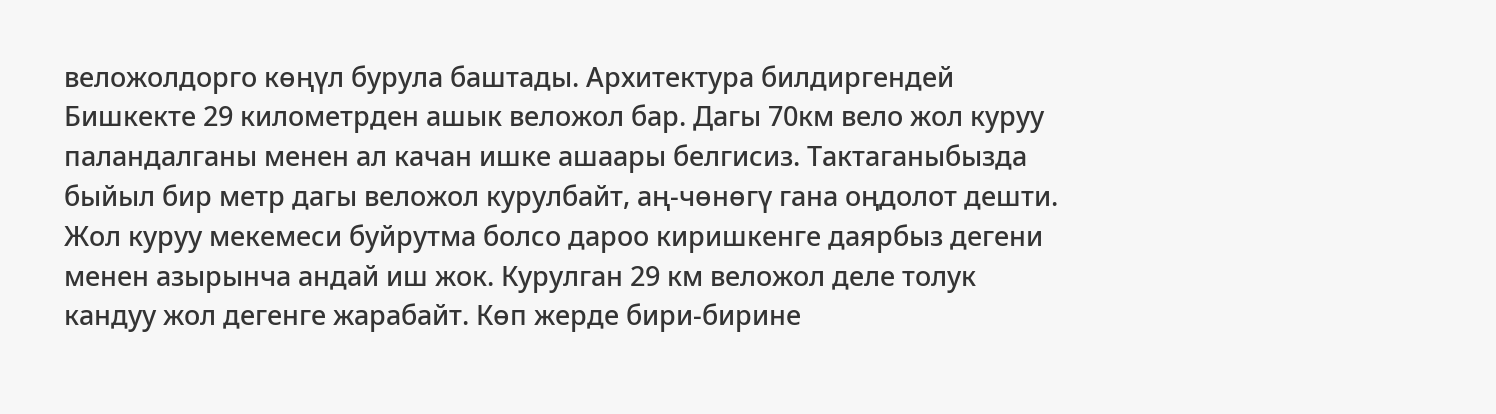веложолдорго көңүл бурула баштады. Архитектура билдиргендей Бишкекте 29 километрден ашык веложол бар. Дагы 70км вело жол куруу паландалганы менен ал качан ишке ашаары белгисиз. Тактаганыбызда быйыл бир метр дагы веложол курулбайт, аң-чөнөгү гана оңдолот дешти. Жол куруу мекемеси буйрутма болсо дароо киришкенге даярбыз дегени менен азырынча андай иш жок. Курулган 29 км веложол деле толук кандуу жол дегенге жарабайт. Көп жерде бири-бирине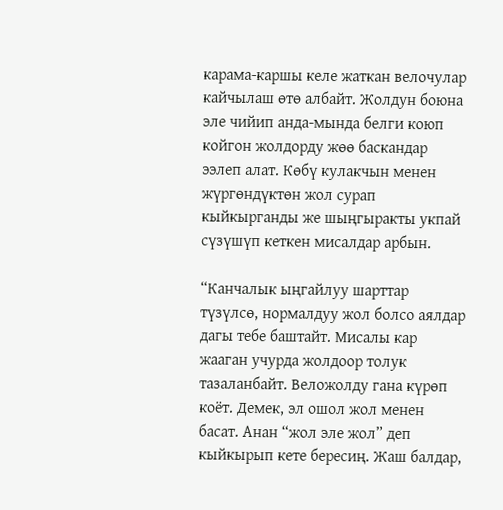карама-каршы келе жаткан велочулар кайчылаш өтө албайт. Жолдун боюна эле чийип анда-мында белги коюп койгон жолдорду жөө баскандар ээлеп алат. Көбү кулакчын менен жүргөндүктөн жол сурап кыйкырганды же шыңгыракты укпай сүзүшүп кеткен мисалдар арбын.

“Канчалык ыңгайлуу шарттар түзүлсө, нормалдуу жол болсо аялдар дагы тебе баштайт. Мисалы кар жааган учурда жолдоор толук тазаланбайт. Веложолду гана күрөп коёт. Демек, эл ошол жол менен басат. Анан “жол эле жол” деп кыйкырып кете бересиң. Жаш балдар,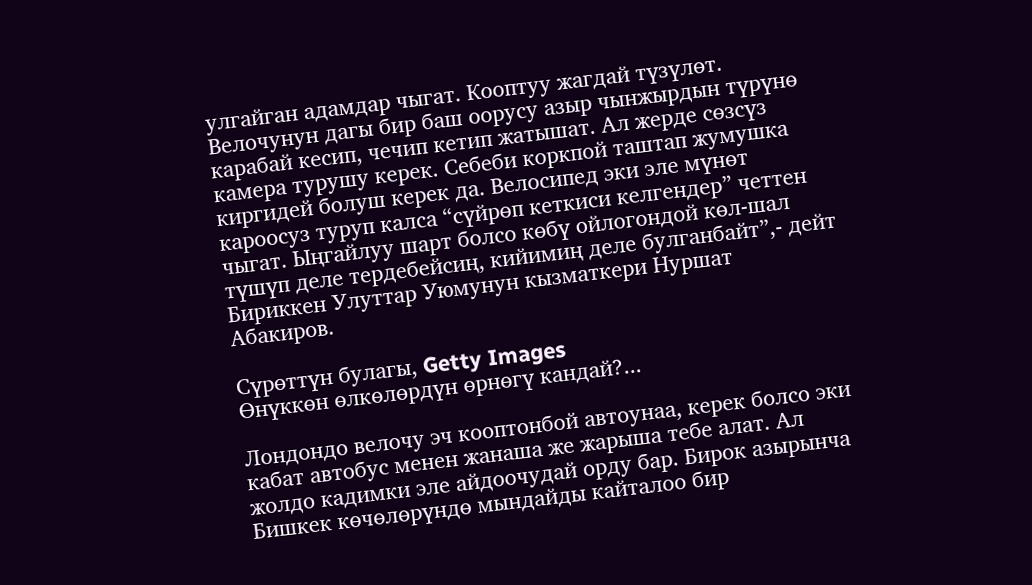улгайган адамдар чыгат. Кооптуу жагдай түзүлөт. Велочунун дагы бир баш оорусу азыр чынжырдын түрүнө карабай кесип, чечип кетип жатышат. Ал жерде сөзсүз камера турушу керек. Себеби коркпой таштап жумушка киргидей болуш керек да. Велосипед эки эле мүнөт кароосуз туруп калса “сүйрөп кеткиси келгендер” четтен чыгат. Ыңгайлуу шарт болсо көбү ойлогондой көл-шал түшүп деле тердебейсиң, кийимиң деле булганбайт”,- дейт Бириккен Улуттар Уюмунун кызматкери Нуршат Абакиров.

Сүрөттүн булагы, Getty Images
Өнүккөн өлкөлөрдүн өрнөгү кандай?...

Лондондо велочу эч кооптонбой автоунаа, керек болсо эки кабат автобус менен жанаша же жарыша тебе алат. Ал жолдо кадимки эле айдоочудай орду бар. Бирок азырынча Бишкек көчөлөрүндө мындайды кайталоо бир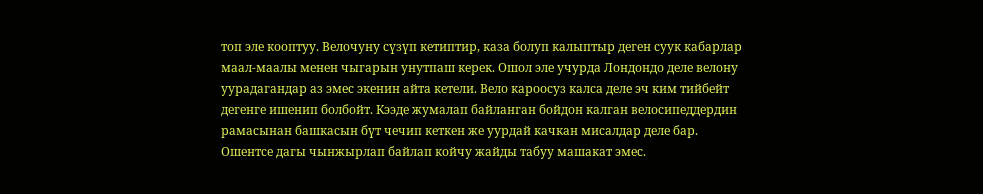топ эле кооптуу. Велочуну сүзүп кетиптир, каза болуп калыптыр деген суук кабарлар маал-маалы менен чыгарын унутпаш керек. Ошол эле учурда Лондондо деле велону уурадагандар аз эмес экенин айта кетели. Вело кароосуз калса деле эч ким тийбейт дегенге ишенип болбойт. Кээде жумалап байланган бойдон калган велосипеддердин рамасынан башкасын бүт чечип кеткен же уурдай качкан мисалдар деле бар. Ошентсе дагы чынжырлап байлап койчу жайды табуу машакат эмес.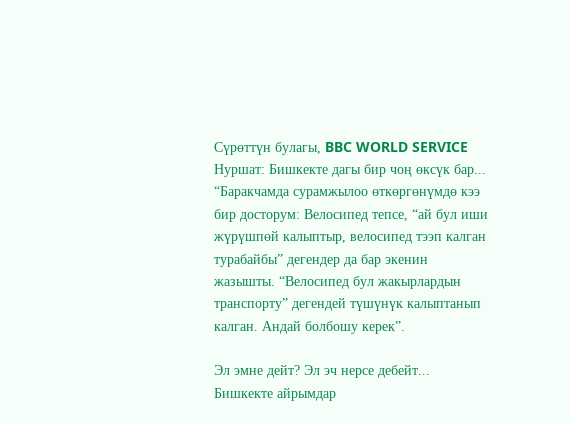Сүрөттүн булагы, BBC WORLD SERVICE
Нуршат: Бишкекте дагы бир чоң өксүк бар...
“Баракчамда сурамжылоо өткөргөнүмдө кээ бир досторум: Велосипед тепсе, “ай бул иши жүрүшпөй калыптыр, велосипед тээп калган турабайбы” дегендер да бар экенин жазышты. “Велосипед бул жакырлардын транспорту” дегендей түшүнүк калыптанып калган. Андай болбошу керек”.

Эл эмне дейт? Эл эч нерсе дебейт...
Бишкекте айрымдар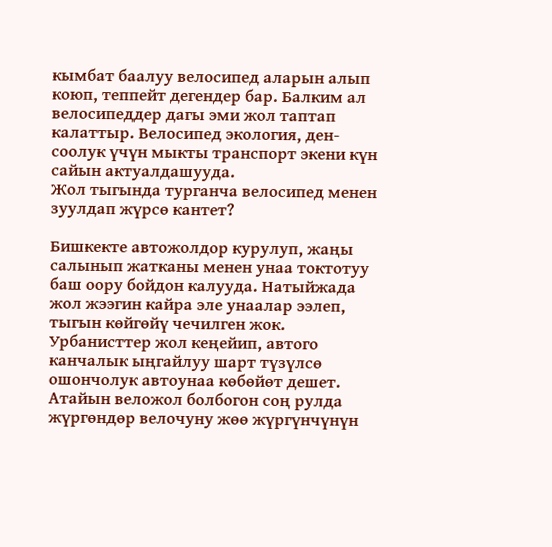кымбат баалуу велосипед аларын алып коюп, теппейт дегендер бар. Балким ал велосипеддер дагы эми жол таптап калаттыр. Велосипед экология, ден-соолук үчүн мыкты транспорт экени күн сайын актуалдашууда.
Жол тыгында турганча велосипед менен зуулдап жүрсө кантет?

Бишкекте автожолдор курулуп, жаңы салынып жатканы менен унаа токтотуу баш оору бойдон калууда. Натыйжада жол жээгин кайра эле унаалар ээлеп, тыгын көйгөйү чечилген жок. Урбанисттер жол кеңейип, автого канчалык ыңгайлуу шарт түзүлсө ошончолук автоунаа көбөйөт дешет. Атайын веложол болбогон соң рулда жүргөндөр велочуну жөө жүргүнчүнүн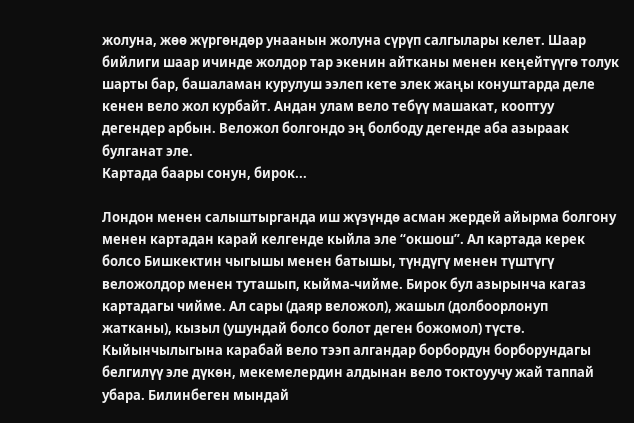жолуна, жөө жүргөндөр унаанын жолуна сүрүп салгылары келет. Шаар бийлиги шаар ичинде жолдор тар экенин айтканы менен кеңейтүүгө толук шарты бар, башаламан курулуш ээлеп кете элек жаңы конуштарда деле кенен вело жол курбайт. Андан улам вело тебүү машакат, кооптуу дегендер арбын. Веложол болгондо эң болбоду дегенде аба азыраак булганат эле.
Картада баары сонун, бирок...

Лондон менен салыштырганда иш жүзүндө асман жердей айырма болгону менен картадан карай келгенде кыйла эле “окшош”. Ал картада керек болсо Бишкектин чыгышы менен батышы, түндүгү менен түштүгү веложолдор менен туташып, кыйма-чийме. Бирок бул азырынча кагаз картадагы чийме. Ал сары (даяр веложол), жашыл (долбоорлонуп жатканы), кызыл (ушундай болсо болот деген божомол) түстө. Кыйынчылыгына карабай вело тээп алгандар борбордун борборундагы белгилүү эле дүкөн, мекемелердин алдынан вело токтоуучу жай таппай убара. Билинбеген мындай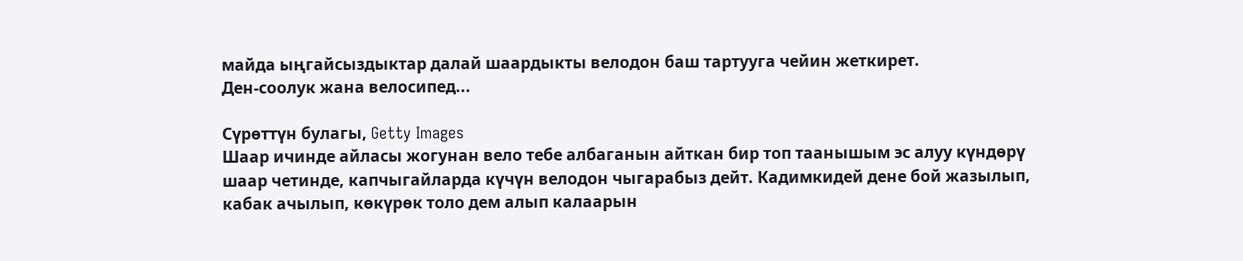майда ыңгайсыздыктар далай шаардыкты велодон баш тартууга чейин жеткирет.
Ден-соолук жана велосипед...

Сүрөттүн булагы, Getty Images
Шаар ичинде айласы жогунан вело тебе албаганын айткан бир топ таанышым эс алуу күндөрү шаар четинде, капчыгайларда күчүн велодон чыгарабыз дейт. Кадимкидей дене бой жазылып, кабак ачылып, көкүрөк толо дем алып калаарын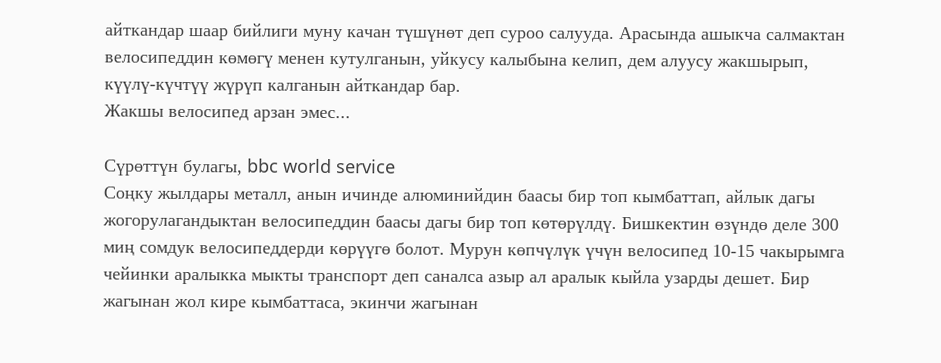айткандар шаар бийлиги муну качан түшүнөт деп суроо салууда. Арасында ашыкча салмактан велосипеддин көмөгү менен кутулганын, уйкусу калыбына келип, дем алуусу жакшырып, күүлү-күчтүү жүрүп калганын айткандар бар.
Жакшы велосипед арзан эмес...

Сүрөттүн булагы, bbc world service
Соңку жылдары металл, анын ичинде алюминийдин баасы бир топ кымбаттап, айлык дагы жогорулагандыктан велосипеддин баасы дагы бир топ көтөрүлдү. Бишкектин өзүндө деле 300 миң сомдук велосипеддерди көрүүгө болот. Мурун көпчүлүк үчүн велосипед 10-15 чакырымга чейинки аралыкка мыкты транспорт деп саналса азыр ал аралык кыйла узарды дешет. Бир жагынан жол кире кымбаттаса, экинчи жагынан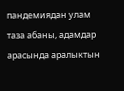пандемиядан улам таза абаны, адамдар арасында аралыктын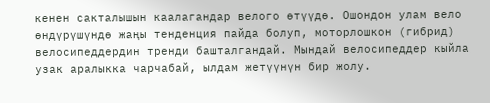кенен сакталышын каалагандар велого өтүүдө. Ошондон улам вело өндүрүшүндө жаңы тенденция пайда болуп, моторлошкон (гибрид) велосипеддердин тренди башталгандай. Мындай велосипеддер кыйла узак аралыкка чарчабай, ылдам жетүүнүн бир жолу.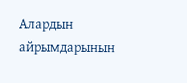Алардын айрымдарынын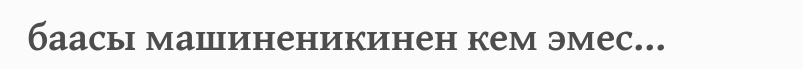баасы машиненикинен кем эмес...